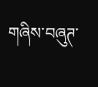གཞིས་བཞུཊ་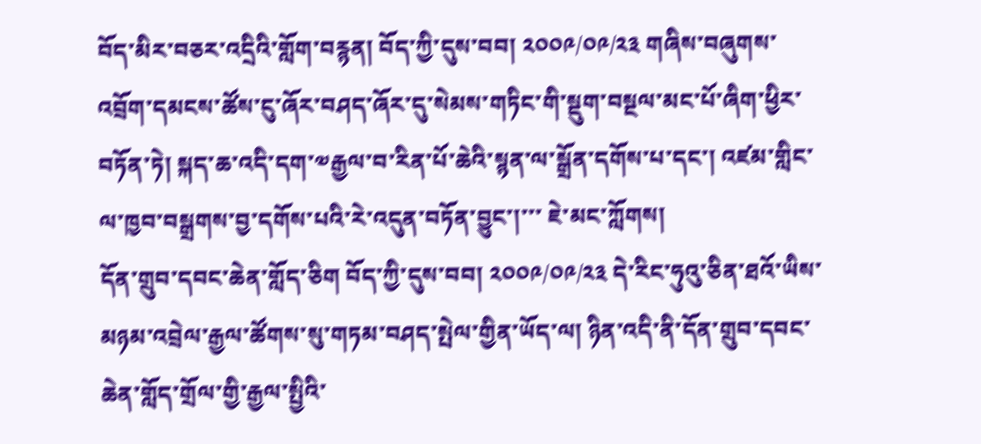བོད་མིར་བཅར་འདྲིའི་གློག་བརྙན། བོད་ཀྱི་དུས་བབ། ༢༠༠༩/༠༩/༢༣ གཞིས་བཞུགས་འབྲོག་དམངས་ཚོས་ངུ་ཞོར་བཤད་ཞོར་དུ་སེམས་གཏིང་གི་སྡུག་བསྔལ་མང་པོ་ཞིག་ཕྱིར་བཏོན་ཏེ། སྐད་ཆ་འདི་དག་༧རྒྱལ་བ་རིན་པོ་ཆེའི་སྙན་ལ་སྒྲོན་དགོས་པ་དང་། འཛམ་གླིང་ལ་ཁྱབ་བསྒྲགས་བྱ་དགོས་པའི་རེ་འདུན་བཏོན་བྱུང་།་་་ ཇེ་མང་ཀློགས།
དོན་གྲུབ་དབང་ཆེན་གློད་ཅིག བོད་ཀྱི་དུས་བབ། ༢༠༠༩/༠༩/༢༣ དེ་རིང་ཧུའུ་ཅིན་ཐའོ་ཡིས་མཉམ་འབྲེལ་རྒྱལ་ཚོགས་སུ་གཏམ་བཤད་སྤེལ་གྱིན་ཡོད་ལ། ཉིན་འདི་ནི་དོན་གྲུབ་དབང་ཆེན་གློད་གྲོལ་གྱི་རྒྱལ་སྤྱིའི་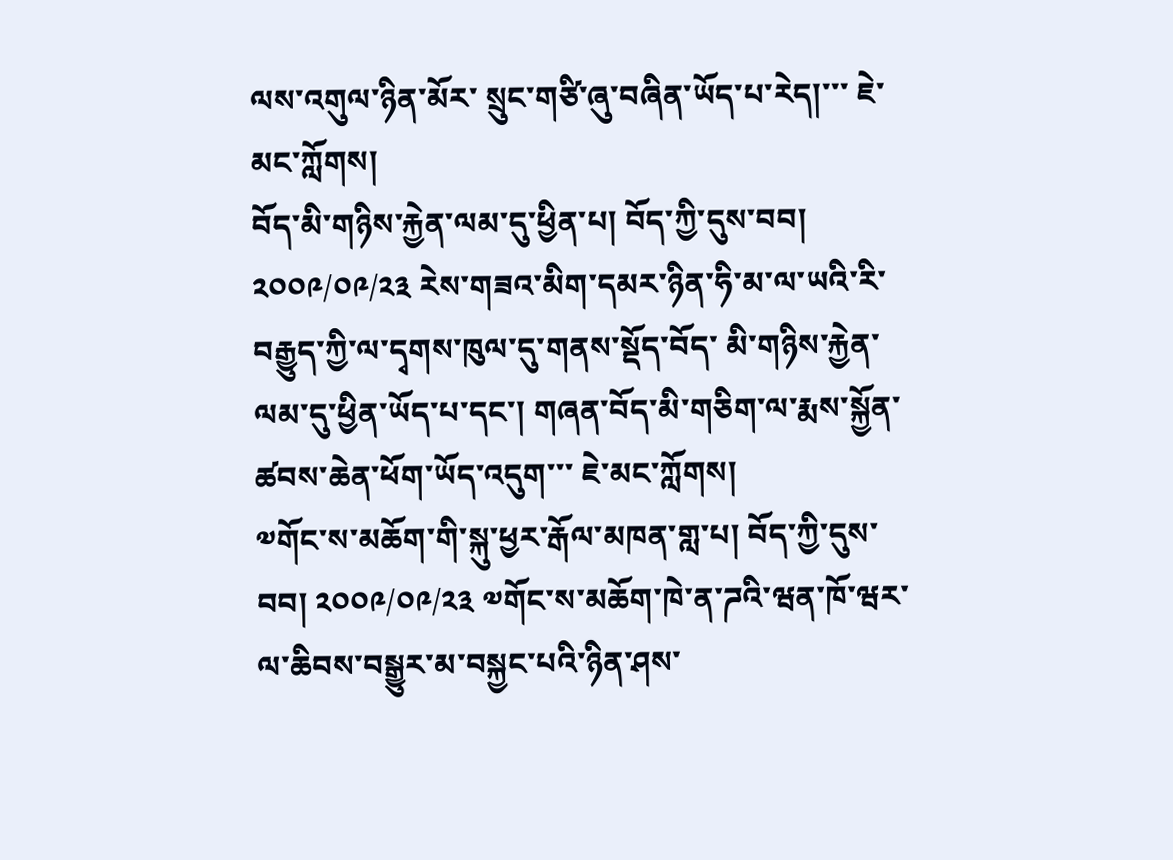ལས་འགུལ་ཉིན་མོར་ སྲུང་གཙི་ཞུ་བཞིན་ཡོད་པ་རེད།་་་ ཇེ་མང་ཀློགས།
བོད་མི་གཉིས་རྐྱེན་ལམ་དུ་ཕྱིན་པ། བོད་ཀྱི་དུས་བབ། ༢༠༠༩/༠༩/༢༣ རེས་གཟའ་མིག་དམར་ཉིན་ཧི་མ་ལ་ཡའི་རི་བརྒྱུད་ཀྱི་ལ་དྭགས་ཁུལ་དུ་གནས་སྡོད་བོད་ མི་གཉིས་རྐྱེན་ལམ་དུ་ཕྱིན་ཡོད་པ་དང་། གཞན་བོད་མི་གཅིག་ལ་རྨས་སྐྱོན་ཚབས་ཆེན་ཕོག་ཡོད་འདུག་་་ ཇེ་མང་ཀློགས།
༧གོང་ས་མཆོག་གི་སྐུ་ཕྱར་རྒོལ་མཁན་གླ་པ། བོད་ཀྱི་དུས་བབ། ༢༠༠༩/༠༩/༢༣ ༧གོང་ས་མཆོག་ཁེ་ན་ཌའི་ཝན་ཁོ་ཝར་ལ་ཆིབས་བསྒྱུར་མ་བསྐྱང་པའི་ཉིན་ཤས་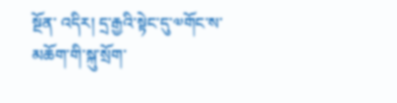སྔོན་ འདིར། དྲ་རྒྱའི་སྟེང་དུ་༧གོང་ས་མཆོག་གི་སྐུ་སྲོག་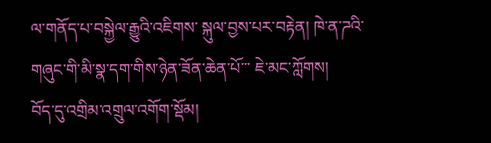ལ་གནོད་པ་བསྐྱེལ་རྒྱུའི་འཇིགས་ སྐུལ་བྱས་པར་བརྟེན། ཁེ་ན་ཌའི་གཞུང་གི་མི་སྣ་དག་གིས་ཉེན་ཟོན་ཆེན་པོ་་་ ཇེ་མང་ཀློགས།
བོད་དུ་འགྲིམ་འགྲུལ་འགོག་སྡོམ།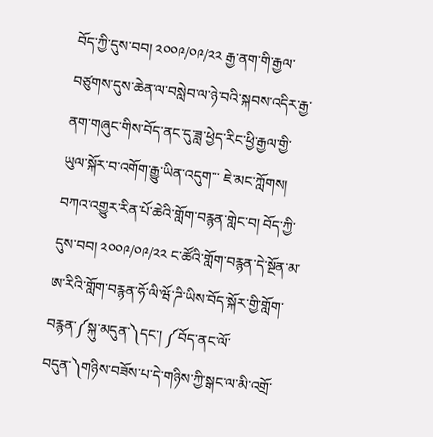བོད་ཀྱི་དུས་བབ། ༢༠༠༩/༠༩/༢༢ རྒྱ་ནག་གི་རྒྱལ་བཙུགས་དུས་ཆེན་ལ་བསླེབ་ལ་ཉེ་བའི་སྐབས་འདིར་རྒྱ་ནག་གཞུང་གིས་བོད་ནང་དུ་ཟླ་ཕྱེད་རིང་ཕྱི་རྒྱལ་གྱི་ཡུལ་སྐོར་བ་འགོག་རྒྱུ་ཡིན་འདུག་་་ ཇེ་མང་ཀློགས།
བཀའ་འགྱུར་རིན་པོ་ཆེའི་གློག་བརྙན་གླེང་བ། བོད་ཀྱི་དུས་བབ། ༢༠༠༩/༠༩/༢༢ ང་ཚོའི་གློག་བརྙན་དེ་སྔོན་མ་ཨ་རིའི་གློག་བརྙན་ཧོ་ལི་ཝོ་ཌི་ཡིས་བོད་སྐོར་གྱི་གློག་བརྙན་༼སྐུ་མདུན་༽དང་། ༼བོད་ནང་ལོ་བདུན་༽གཉིས་བཟོས་པ་དེ་གཉིས་ཀྱི་སྒང་ལ་མི་འགྲོ་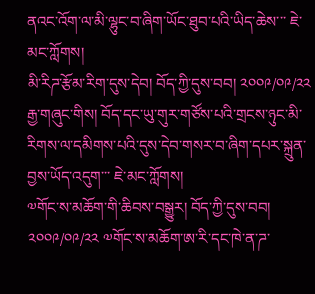ནའང་འོག་ལ་མི་ལྷུང་བ་ཞིག་ཡོང་ཐུབ་པའི་ཡིད་ཆེས་་་ ཇེ་མང་ཀློགས།
མི་རིཌ་རྩོམ་རིག་དུས་དེབ། བོད་ཀྱི་དུས་བབ། ༢༠༠༩/༠༩/༢༢ རྒྱ་གཞུང་གིས། བོད་དང་ཡུ་གུར་གཙོས་པའི་གྲངས་ཉུང་མི་རིགས་ལ་དམིགས་པའི་དུས་དེབ་གསར་བ་ཞིག་དཔར་སྐྲུན་བྱས་ཡོད་འདུག་་་ ཇེ་མང་ཀློགས།
༧གོང་ས་མཆོག་གི་ཆིབས་བསྒྱུར། བོད་ཀྱི་དུས་བབ། ༢༠༠༩/༠༩/༢༢ ༧གོང་ས་མཆོག་ཨ་རི་དང་ཁེ་ན་ཌ་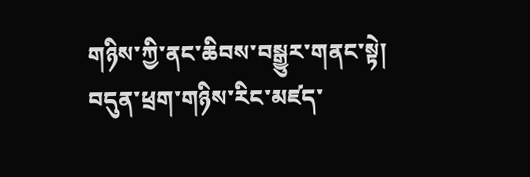གཉིས་ཀྱི་ནང་ཆིབས་བསྒྱུར་གནང་སྟེ། བདུན་ཕྲག་གཉིས་རིང་མཛད་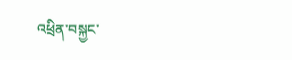འཕྲིན་བསྐྱང་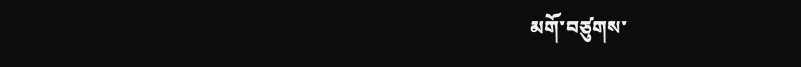མགོ་བཙུགས་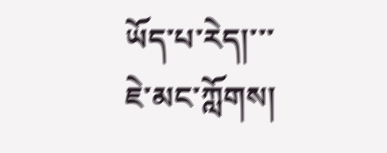ཡོད་པ་རེད།་་་ ཇེ་མང་ཀློགས།